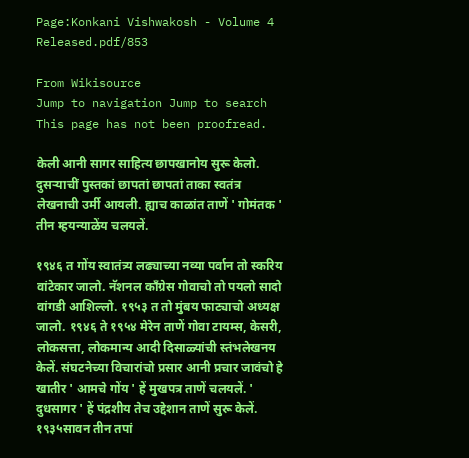Page:Konkani Vishwakosh - Volume 4 Released.pdf/853

From Wikisource
Jump to navigation Jump to search
This page has not been proofread.

केली आनी सागर साहित्य छापखानोय सुरू केलो. दुसऱ्याचीं पुस्तकां छापतां छापतां ताका स्वतंत्र लेखनाची उर्मी आयली. ह्याच काळांत ताणें ' गोमंतक ' तीन म्हयन्याळेंय चलयलें.

१९४६ त गोंय स्वातंत्र्य लढ्याच्या नव्या पर्वान तो स्करिय वांटेकार जालो. नॅशनल काँग्रेस गोवाचो तो पयलो सादो वांगडी आशिल्लो. १९५३ त तो मुंबय फाट्याचो अध्यक्ष जालो. १९४६ ते १९५४ मेरेन ताणें गोवा टायम्स, केसरी, लोकसत्ता, लोकमान्य आदी दिसाळ्यांची स्तंभलेखनय केलें. संघटनेच्या विचारांचो प्रसार आनी प्रचार जावंचो हे खातीर ' आमचे गोंय ' हें मुखपत्र ताणें चलयलें. ' दुधसागर ' हें पंद्रशीय तेच उद्देशान ताणें सुरू केलें. १९३५सावन तीन तपां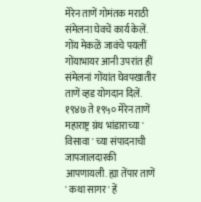मेरेन ताणें गोमंतक मराठी संमेलना घेवचें कार्य केलें. गोंय मेकळें जावंचे पयलीं गोंयाभायर आनी उपरांत हीं संमेलनां गोंयांत घेवपखातीर ताणें व्हड योगदान दिलें. १९४७ ते १९५० मेरेन ताणें महाराष्ट्र ग्रंथ भांडाराच्या ' विसावा ' च्या संपादनाची जापजालदारकी आपणायली. ह्या तेंपार ताणें ' कथा सागर ' हें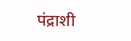पंद्राशी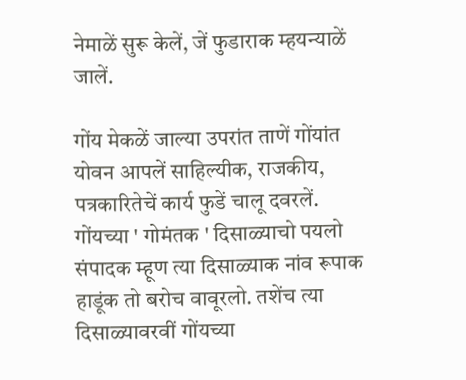नेमाळें सुरू केलें, जें फुडाराक म्हयन्याळें जालें.

गोंय मेकळें जाल्या उपरांत ताणें गोंयांत योवन आपलें साहिल्यीक, राजकीय, पत्रकारितेचें कार्य फुडें चालू दवरलें. गोंयच्या ' गोमंतक ' दिसाळ्याचो पयलो संपादक म्हूण त्या दिसाळ्याक नांव रूपाक हाडूंक तो बरोच वावूरलो. तशेंच त्या दिसाळ्यावरवीं गोंयच्या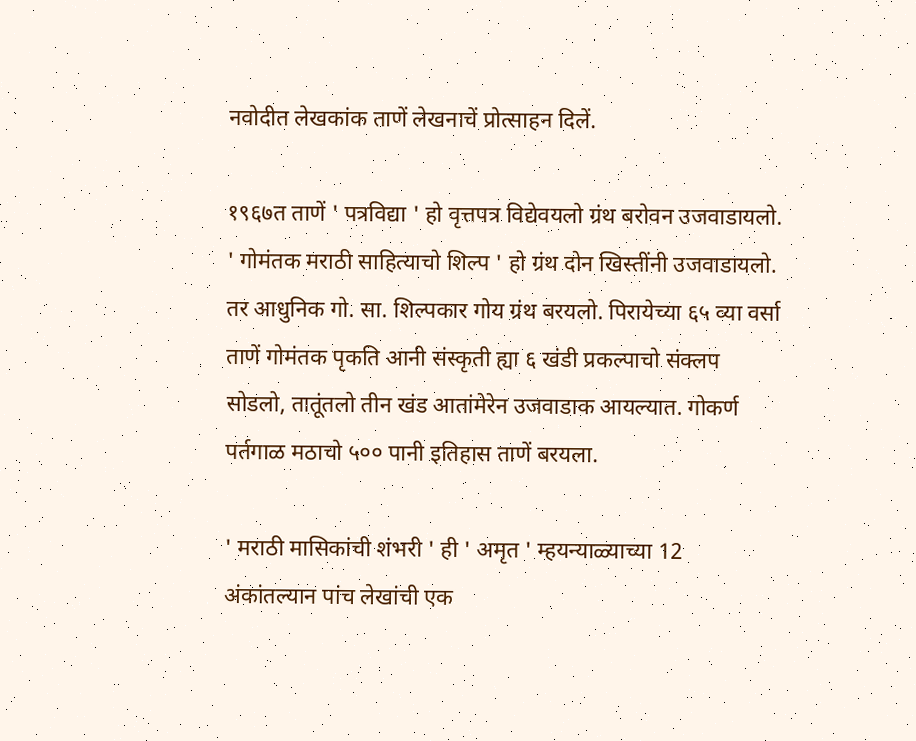नवोदीत लेखकांक ताणें लेखनाचें प्रोत्साहन दिलें.

१९६७त ताणें ' पत्रविद्या ' हो वृत्तपत्र विद्येवयलो ग्रंथ बरोवन उजवाडायलो. ' गोमंतक मराठी साहित्याचो शिल्प ' हो ग्रंथ दोन खिस्तींनी उजवाडायलो. तर आधुनिक गो. सा. शिल्पकार गोय ग्रंथ बरयलो. पिरायेच्या ६५ व्या वर्सा ताणें गोमंतक पृकति आनी संस्कृती ह्या ६ खंडी प्रकल्पाचो संक्लप सोडलो, तातूंतलो तीन खंड आतांमेरेन उजवाडाक आयल्यात. गोकर्ण पर्तगाळ मठाचो ५०० पानी इतिहास ताणें बरयला.

' मराठी मासिकांची शंभरी ' ही ' अमृत ' म्हयन्याळ्याच्या 12 अंकांतल्यान पांच लेखांची एक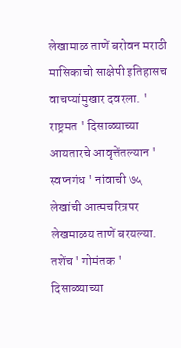लेखामाळ ताणें बरोवन मराठी मासिकाचो साक्षेपी इतिहासच वाचप्यांमुखार दवरला. ' राष्ट्रमत ' दिसाळ्याच्या आयतारचे आवृत्तेंतल्यान ' स्वप्नगंध ' नांवाची ७५ लेखांची आत्मचरित्रपर लेखमाळय ताणें बरयल्या. तशेंच ' गोमंतक ' दिसाळ्याच्या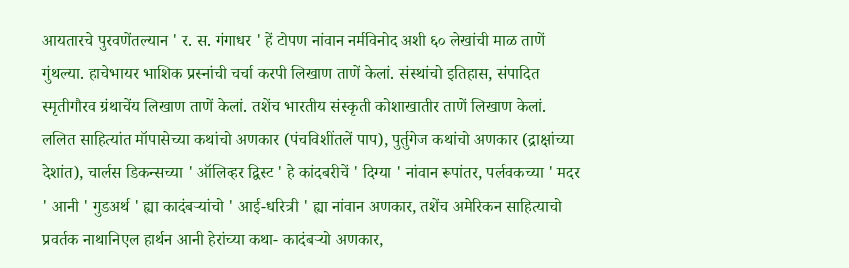आयतारचे पुरवणेंतल्यान ' र. स. गंगाधर ' हें टोपण नांवान नर्मविनोद अशी ६० लेखांची माळ ताणें गुंथल्या. हाचेभायर भाशिक प्रस्नांची चर्चा करपी लिखाण ताणें केलां. संस्थांचो इतिहास, संपादित स्मृतीगौरव ग्रंथाचेंय लिखाण ताणें केलां. तशेंच भारतीय संस्कृती कोशाखातीर ताणें लिखाण केलां. ललित साहित्यांत मॉपासेच्या कथांचो अणकार (पंचविशींतलें पाप), पुर्तुगेज कथांचो अणकार (द्राक्षांच्या देशांत), चार्लस डिकन्सच्या ' ऑलिव्हर द्विस्ट ' हे कांदबरीचें ' दिग्या ' नांवान रूपांतर, पर्लवकच्या ' मदर ' आनी ' गुडअर्थ ' ह्या कादंबऱ्यांचो ' आई-धरित्री ' ह्या नांवान अणकार, तशेंच अमेरिकन साहित्याचो प्रवर्तक नाथानिएल हार्थन आनी हेरांच्या कथा- कादंबऱ्यो अणकार,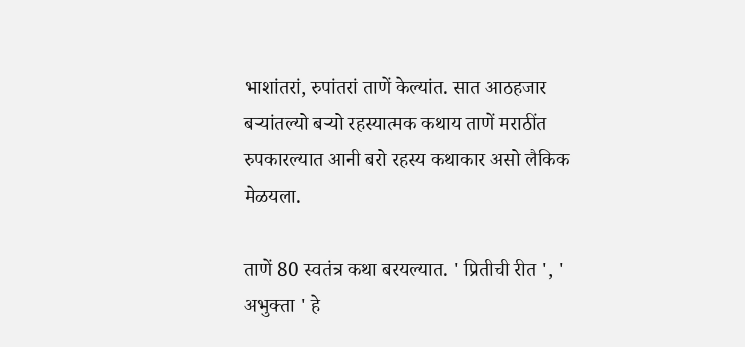भाशांतरां, रुपांतरां ताणें केल्यांत. सात आठहजार बऱ्यांतल्यो बऱ्यो रहस्यात्मक कथाय ताणें मराठींत रुपकारल्यात आनी बरो रहस्य कथाकार असो लैकिक मेळयला.

ताणें 80 स्वतंत्र कथा बरयल्यात. ' प्रितीची रीत ', ' अभुक्ता ' हे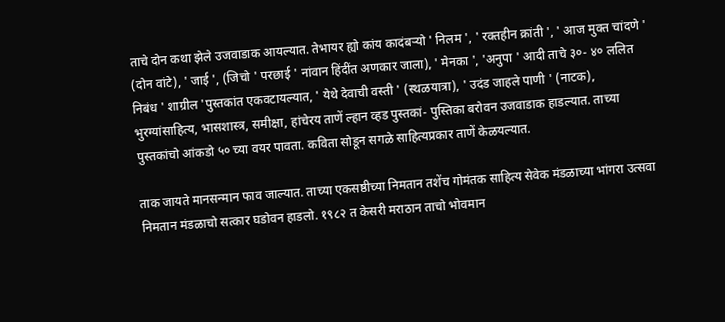ताचे दोन कथा झेले उजवाडाक आयल्यात. तेभायर ह्यो कांय कादंबऱ्यो ' निलम ', ' रक्तहीन क्रांती ', ' आज मुक्त चांदणे ' (दोन वांटे), ' जाई ', (जिचो ' परछाई ' नांवान हिंदींत अणकार जाला), ' मेनका ', 'अनुपा ' आदी ताचे ३०- ४० ललित निबंध ' शाग्रील 'पुस्तकांत एकवटायल्यात, ' येथे देवाची वस्ती ' (स्थळयात्रा), ' उदंड जाहले पाणी ' (नाटक), भुरग्यांसाहित्य, भासशास्त्र, समीक्षा, हांचेरय ताणें ल्हान व्हड पुस्तकां- पुस्तिका बरोवन उजवाडाक हाडल्यात. ताच्या पुस्तकांचो आंकडो ५० च्या वयर पावता. कविता सोडून सगळे साहित्यप्रकार ताणें केळयल्यात.

ताक जायते मानसन्मान फाव जाल्यात. ताच्या एकसष्ठीच्या निमतान तशेंच गोमंतक साहित्य सेवेक मंडळाच्या भांगरा उत्सवा निमतान मंडळाचो सत्कार घडोवन हाडलो. १९८२ त केसरी मराठान ताचो भोवमान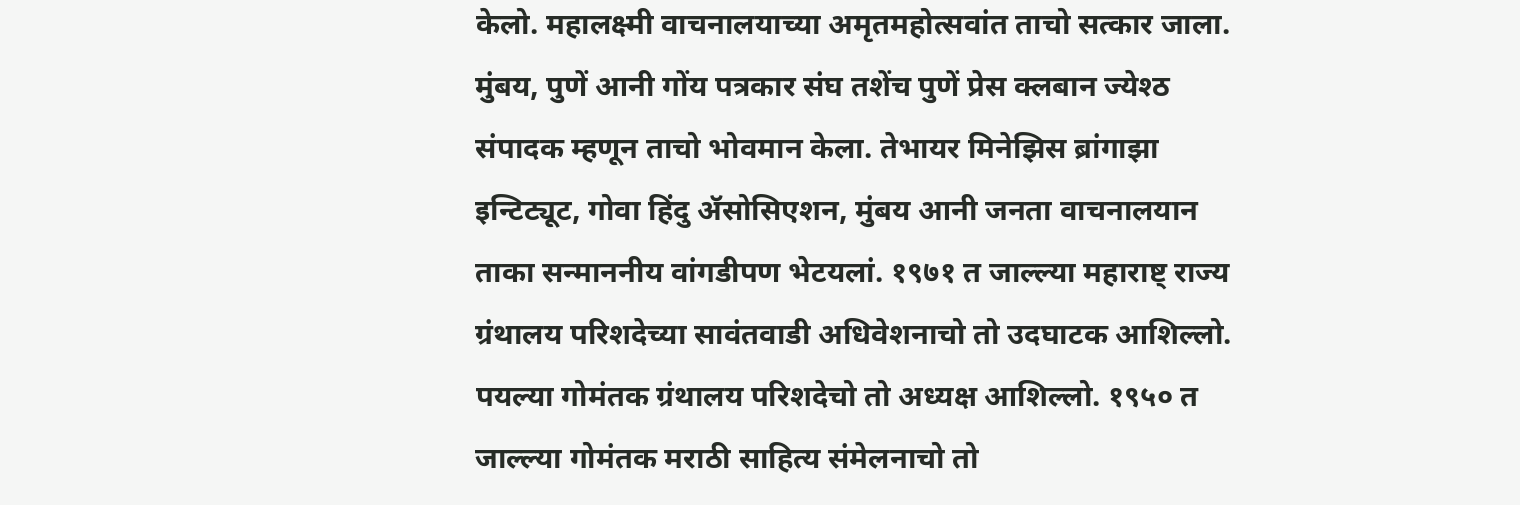केलो. महालक्ष्मी वाचनालयाच्या अमृतमहोत्सवांत ताचो सत्कार जाला. मुंबय, पुणें आनी गोंय पत्रकार संघ तशेंच पुणें प्रेस क्लबान ज्येश्ठ संपादक म्हणून ताचो भोवमान केला. तेभायर मिनेझिस ब्रांगाझा इन्टिट्यूट, गोवा हिंदु ॲसोसिएशन, मुंबय आनी जनता वाचनालयान ताका सन्माननीय वांगडीपण भेटयलां. १९७१ त जाल्ल्या महाराष्ट् राज्य ग्रंथालय परिशदेच्या सावंतवाडी अधिवेशनाचो तो उदघाटक आशिल्लो. पयल्या गोमंतक ग्रंथालय परिशदेचो तो अध्यक्ष आशिल्लो. १९५० त जाल्ल्या गोमंतक मराठी साहित्य संमेलनाचो तो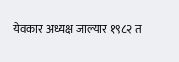येवकार अध्यक्ष जाल्यार १९८२ त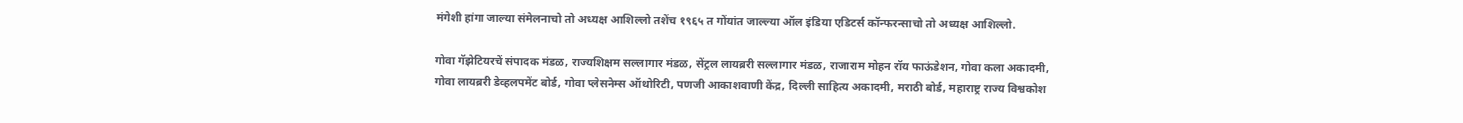मंगेशी हांगा जाल्या संमेलनाचो तो अध्यक्ष आशिल्लो तशेंच १९६५ त गोंयांत जाल्ल्या ऑल इंडिया एडिटर्स कॉन्फरन्साचो तो अध्यक्ष आशिल्लो.

गोवा गॅझेटियरचें संपादक मंडळ, राज्यशिक्षम सल्लागार मंडळ, सेंट्रल लायब्ररी सल्लागार मंडळ, राजाराम मोहन रॉय फाऊंडेशन, गोवा कला अकादमी, गोवा लायब्ररी डेव्हलपमेंट बोर्ड, गोवा प्लेसनेम्स ऑथोरिटी, पणजी आकाशवाणी केंद्र, दिल्ली साहित्य अकादमी, मराठी बोर्ड, महाराष्ट्र राज्य विश्वकोश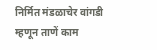निर्मित मंडळाचेर वांगडी म्हणून ताणें काम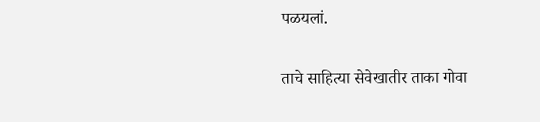पळयलां.

ताचे साहित्या सेवेखातीर ताका गोवा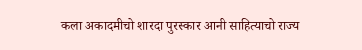कला अकादमीचो शारदा पुरस्कार आनी साहित्याचो राज्य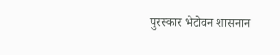पुरस्कार भेटोवन शासनान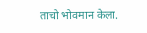ताचो भोवमान केला.